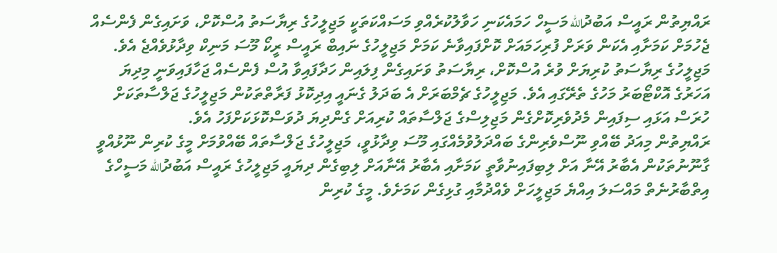ރައްޔިތުން ރައީސް އަބުދުالله މަސީހް ހަމައެކަނި ހަވާލުކުރެއްވި މަސައްކަތަކީ މަޖިލީހުގެ ރިޔާސަތު އުސްކޮށް، ވަށައިގެން ފެންސެއް ޖެހުމަށް ކަމަށާއި އެކަން ވަރަށް ފުރިހަމައަށް ކޮށްފައިވާނެ ކަމަށް މަޖިލީހުގެ ނައިބް ރައީސް ރީކޯ މޫސަ މަނިކް ވިދާޅުވެއްޖެ އެވެ.
މަޖިލީހުގެ ރިޔާސަތު ކުރިޔަށް ވުރެ އުސްކޮށް، ރިޔާސަތު ވަށައިގެން ފިލައިން ހަދާފައިވާ އުސް ފެންސެއް ޖަހާފައިވަނީ މިދިޔަ އަހަރުގެ އޮކްޓޯބަރު މަހުގެ ތެރޭގައި އެވެ. މަޖިލީހުގެ ޗެމްބަރަށް އެ ބަދަލު ގެނައީ އިދިކޮޅު ފަރާތްތަކުން މަޖިލީހުގެ ޖަލްސާތަކަށް ހުރަސް އަޅައި ސިފައިން މެދުވެރިކޮށްގެން މަޖިލިސްގެ ޖަލްސާތައް ކުރިއަށް ގެންދިޔަ ދުވަސްކޮޅަކަށްފަހު އެވެ.
ރައްޔިތުން މިއަދު ބޭއްވި ނޫސްވެރިންގެ ބައްދަލުވުމެއްގައި މޫސަ ވިދާޅުވީ، މަޖިލީހުގެ ޖަލްސާތައް ބޭއްވުމަށް މީގެ ކުރިން ނޫޅުއްވީ ގާނޫނުތަކުން އެބާރު އޭނާ އަށް ލިބިފައިނުވާތީ ކަމަށާއި އެބާރު އޭނާއަށް ލިބިގެން ދިޔައީ މަޖިލީހުގެ ރައީސް އަބުދުالله މަސީހްގެ އިތްބާރުނެތް މައްސަލަ އިއްޔެ މަޖިލީހަށް ވެއްދުމާއި ގުޅިގެން ކަމަށެވެ. މީގެ ކުރިން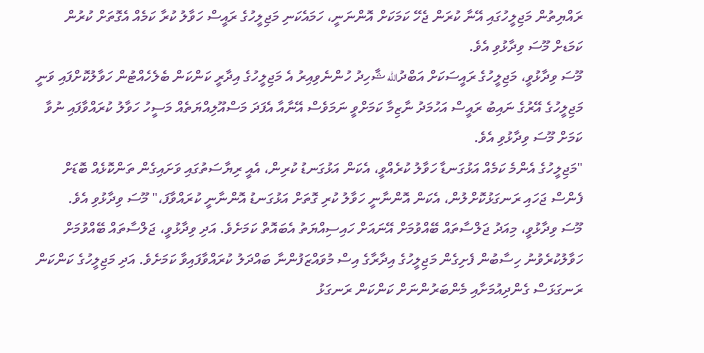ރައްޔިތުން މަޖިލީހުގައި އޭނާ ކުރަން ޖެހޭ ކަމަކަށް އޮންނަނީ، ހަމައެކަނި މަޖިލީހުގެ ރައީސް ހަވާލު ކުރާ ކަމެއް އެގޮތަށް ކުރުން ކަމަޑށް މޫސަ ވިދާޅުވި އެވެ.
މޫސަ ވިދާޅުވީ، މަޖިލީހުގެ ރައީސަކަށް އަބްދުالله ޝާހިދު ހުންނެވިއިރު އެ މަޖިލީހުގެ އިދާރީ ކަންކަން ބެލެހެއްޓުން ހަވާލުކޮށްފައި ވަނީ މަޖިލީހުގެ އޭރުގެ ނައިބު ރައީސް އަހުމަދު ނާޒިމާ ކަމަށްވީ ނަމަވެސް އޭނާއާ އެފަދަ މަސްއޫލިއްޔަތެއް މަސީހު ހަވާލު ކުރައްވާފައި ނުވާ ކަމަށް މޫސަ ވިދާޅުވި އެވެ.
"މަޖިލީހުގެ އެންމެ ކަމެއް އަޅުގަނޑާ ހަވާލު ކުރެއްވީ، އެކަން އަޅުގަނޑު ކުރިން، އެއީ ރިޔާސަތުގައި ވަށައިގެން ތަންކޮޅެއް ބޮޑަށް ފެންސް ޖަހައި ރަނގަޅުކޮށްލުން، އެކަން އޮންނާނީ ހަވާލު ކުރި ގޮތަށް އަޅުގަނޑު އޮންނާނީ ކުރައްވާފަ،" މޫސަ ވިދާޅުވި އެވެ.
މޫސަ ވިދާޅުވީ، މިއަދު ޖަލްސާތައް ބޭއްވުމަށް އޭނައަށް ހައިސިއްޔަތު އެބައޮތް ކަމަށެވެ. އަދި ވިދާޅުވީ، ޖަލްސާތައް ބޭއްވުމަށް ހަވާލުކުރެވުނު ހިސާބުން ފެށިގެން މަޖިލީހުގެ އިދާރާގެ އިސް މުވައްޒަފުންނާ ބައްދަލު ކުރައްވާފައިވާ ކަމަށެވެ. އަދި މަޖިލީހުގެ ކަންކަން ރަނގަޅަސް ގެންދިއުމަށާއި މެންބަރުންނަށް ކަންކަން ރަނގަޅު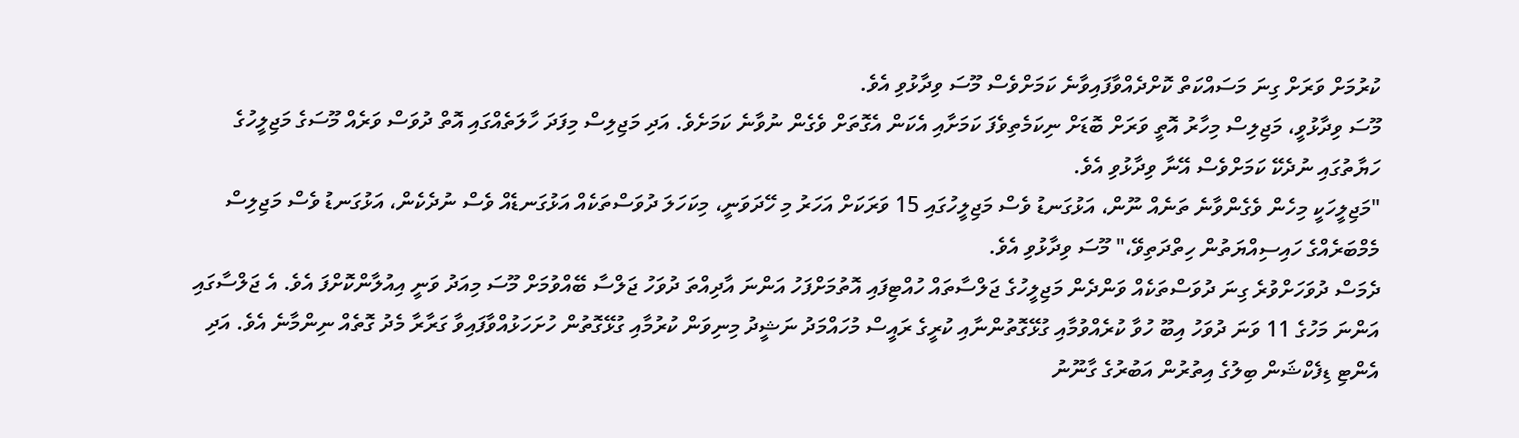ކުރުމަށް ވަރަށް ގިނަ މަސައްކަތް ކޮށްދެއްވާފައިވާނެ ކަމަށްވެސް މޫސަ ވިދާޅުވި އެވެ.
މޫސަ ވިދާޅުވީ، މަޖިލިސް މިހާރު އޮތީ ވަރަށް ބޮޑަށް ނިކަމެތިވެފަ ކަމަށާއި އެކަން އެގޮތަށް ވެގެން ނުވާނެ ކަމަށެވެ. އަދި މަޖިލިސް މިފަދަ ހާލަތެއްގައި އޮތް ދުވަސް ވަރެއް މޫސަގެ މަޖިލީހުގެ ހަޔާތުގައި ނުދެކޭ ކަމަށްވެސް އޭނާ ވިދާޅުވި އެވެ.
"މަޖިލީހަކީ މިހެން ވެގެންވާނެ ތަނެއް ނޫން، އަޅުގަނޑު ވެސް މަޖިލީހުގައި 15 ވަރަކަށް އަހަރު މި ހޭދަވަނީ، މިކަހަލަ ދުވަސްތަކެއް އަޅުގަނޑެއް ވެސް ނުދެކެން، އަޅުގަނޑު ވެސް މަޖިލިސް މެމްބަރެއްގެ ހައިސިއްޔަތުން ހިތްދަތިވޭ،" މޫސަ ވިދާޅުވި އެވެ.
ދެމަސް ދުވަހަށްވުރެ ގިނަ ދުވަސްތަކެއް ވަންދެން މަޖިލީހުގެ ޖަލްސާތައް ހުއްޓިފައި އޮތުމަށްފަހު އަންނަ އާދިއްތަ ދުވަހު ޖަލްސާ ބޭއްވުމަށް މޫސަ މިއަދު ވަނީ އިއުލާންކޮށްފަ އެވެ. އެ ޖަލްސާގައި އަންނަ މަހުގެ 11 ވަނަ ދުވަހު އިބޫ ހުވާ ކުރެއްވުމާއި ގުޅޭގޮތުންނާއި ކުރީގެ ރައީސް މުހައްމަދު ނަޝީދު މިނިވަން ކުރުމާއި ގުޅޭގޮތުން ހުށަހަޅުއްވާފައިވާ ގަރާރާ މެދު ގޮތެއް ނިންމާނެ އެވެ. އަދި އެންޓި ޑިފެކްޝަން ބިލުގެ އިތުރުން އަބުރުގެ ގާނޫނު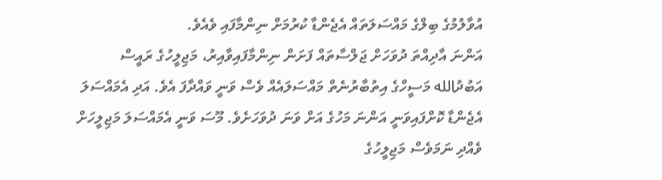އުވާލުމުގެ ބިލްގެ މައްސަލަތައް އެޖެންޑާ ކުރުމަށް ނިންމާފައި ވެއެވެ.
އަންނަ އާދިއްތަ ދުވަހަށް ޖަލްސާތައް ފަށަން ނިންމާފައިވާއިރު، މަޖިލީހުގެ ރައީސް އަބުދުالله މަސީހްގެ އިތުބާރުނެތް މައްސަލައެއް ވެސް ވަނީ ވައްދާފަ އެވެ. އަދި އެމައްސަލަ އެޖެންޑާ ކޮށްފައިވަނީ އަންނަ މަހުގެ އަށް ވަނަ ދުވަހަށެވެ. މޫސަ ވަނީ އެމައްސަލަ މަޖިލީހަށް ވެއްދި ނަމަވެސް މަޖިލީހުގެ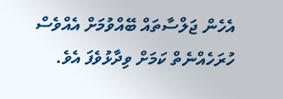އެހެން ޖަލްސާތައް ބޭއްވުމަށް އެއްވެސް ހުރަހެއްނެތް ކަމަށް ވިދާޅުވެފަ އެވެ.